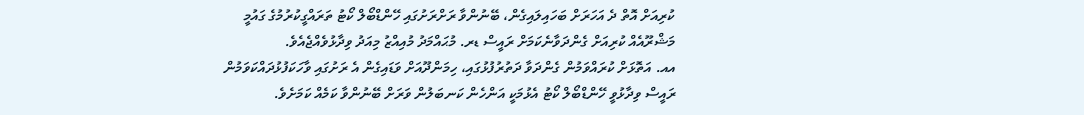ކުރިއަށް އޮތް ދެ އަހަރަށް ބަހައިލައިގެން، ބޭނުންވާ ރަށްރަށުގައި ހޭންޑްބޯލް ކޯޓު ތަރައްގީކުރުމުގެ ގައުމީ މަޝްރޫއެއް ކުރިއަށް ގެންދަވާނެކަމަށް ރައީސް ޑރ. މުޙައްމަދު މުއިއްޒު މިއަދު ވިދާޅުވެއްޖެއެވެ.
އއ. އަތޮޅަށް ކުރައްވަމުން ގެންދަވާ ދަތުރުފުޅުގައި، ހިމަންދޫއަށް ވަޑައިގެން އެ ރަށުގައި ވާހަކަފުޅުދައްކަވަމުން ރައީސް ވިދާޅުވީ ހޭންޑްބޯލް ކޯޓު އެޅުމަކީ އަންހެން ކަނބަލުން ވަރަށް ބޭނުންވާ ކަމެއް ކަމަށެވެ.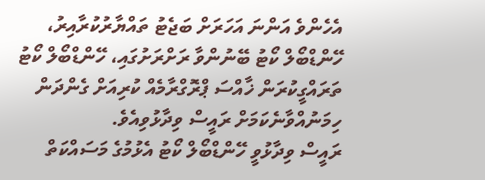އެހެންވެ އަންނަ އަހަރަށް ބަޖެޓު ތައްޔާރުކުރާއިރު، ހޭންޑްބޯލް ކޯޓު ބޭނުންވާ ރަށްރަށުގައި، ހޭންޑްބޯލް ކޯޓު ތަރައްގީކުރަން ޚާއްސަ ޕްރޮގްރާމެއް ކުރިއަށް ގެންދަން ހިމަނުއްވާނެކަމަށް ރައީސް ވިދާޅުވިއެވެ.
ރައީސް ވިދާޅުވީ ހޭންޑްބޯލް ކޯޓު އެޅުމުގެ މަސައްކަތް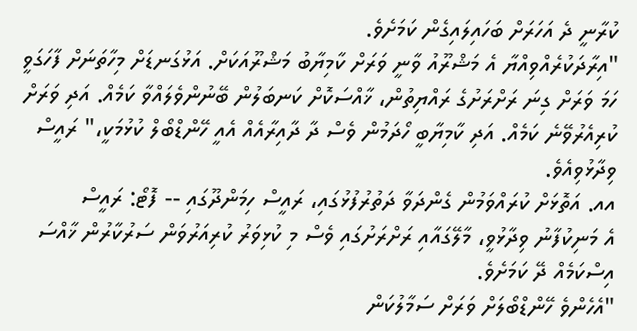ކުރާނީ ދެ އަހަރަށް ބަހައިލައިގެން ކަމަށެވެ.
"އިރާދަކުރެއްވިއްޔާ އެ މަޝްރޫއު ވާނީ ވަރަށް ކާމިޔާބު މަޝްރޫއަކަށް. އަޅުގަނޑަށް މިހާތަނަށް ފާހަގަވީ ހަމަ ވަރަށް ގިނަ ރަށްރަށުގެ ރައްޔިތުން، ޚާއްސަކޮށް ކަނބަލުން ބޭނުންވެލައްވާ ކަމެއް. އަދި ވަރަށް ކުރިއެރުވޭނެ ކަމެއް. އަދި ކާމިޔާބީ ހޯދަމުން ވެސް ދާ ދާއިރާއެއް އެއީ ހޭންޑްބޯލް ކުޅުމަކީ،" ރައީސް ވިދާޅުވިއެވެ.
އއ. އަތޮޅަށް ކުރައްވަމުން ގެންދަވާ ދަތުރުފުޅުގައި، ރައީސް ހިމަންދޫގައި -- ފޮޓޯ: ރައީސް
އެ މަނިކުފާނު ވިދާޅުވީ، މާލޭގައާއި ރަށްރަށުގައި ވެސް މި ކުޅިވަރު ކުރިއަރުވަން ސަރުކާރުން ޚާއްސަ އިސްކަމެއް ދޭ ކަމަށެވެ.
"އެހެންވެ ހޭންޑްބޯލަށް ވަރަށް ސަމާލުކަން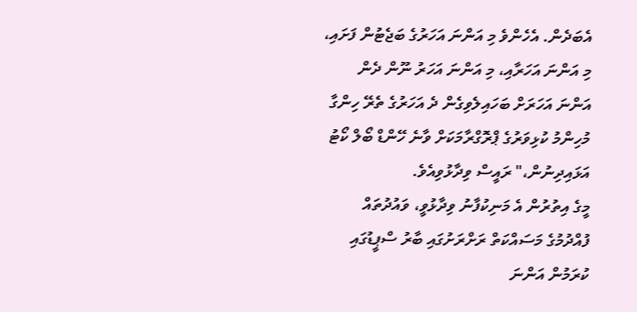އެބަދެން. އެހެންވެ މި އަންނަ އަހަރުގެ ބަޖެޓުން ފަށައި، މި އަންނަ އަހަރާއި، މި އަންނަ އަހަރު ނޫން ދެން އަންނަ އަހަރަށް ބަހައިލެވިގެން ދެ އަހަރުގެ ތެރޭ ހިންގާ މުހިންމު ކުޅިވަރުގެ ޕްރޮގްރާމަކަށް ވާނެ ހޭންޑް ބޯލް ކޯޓު އަޅައިދިނުން،" ރައީސް ވިދާޅުވިއެވެ.
މީގެ އިތުރުން އެ މަނިކުފާނު ވިދާޅުވީ، ވައުދުތައް ފުއްދުމުގެ މަސައްކަތް ރަށްރަށުގައި ބާރު ސްޕީޑުގައި ކުރަމުން އަންނަ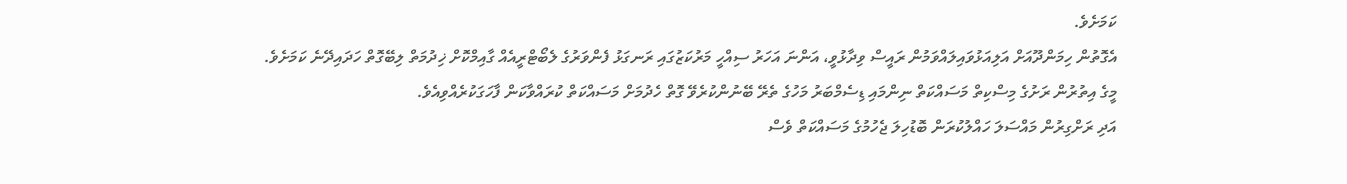ކަމަށެވެ.
އެގޮތުން ހިމަންދޫއަށް އަލިއަޅުވައިލައްވަމުން ރައީސް ވިދާޅުވީ، އަންނަ އަހަރު ސިއްހީ މަރުކަޒުގައި ރަނގަޅު ފެންވަރުގެ ލެބޯޓްރީއެއް ގާއިމްކޮށް ޚިދުމަތް ލިބޭގޮތް ހަދައިދޭނެ ކަމަށެވެ.
މީގެ އިތުރުން ރަށުގެ މިސްކިތް މަސައްކަތް ނިންމައި ޑިސެމްބަރު މަހުގެ ތެރޭ ބޭނުންކުރެވޭ ގޮތް ހެދުމަށް މަސައްކަތް ކުރައްވާކަން ފާހަގަކުރެއްވިއެވެ.
އަދި ރަށްގިރުން މައްސަލަ ހައްލުކުރަން ބޮޑުހިލަ ޖެހުމުގެ މަސައްކަތް ވެސް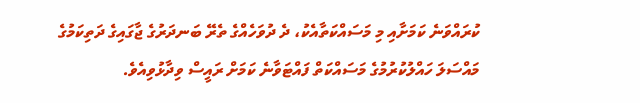ކުރައްވަނެ ކަމަށާއި މި މަސައްކަތާއެކު، ދެ ދުވަހެއްގެ ތެރޭ ބަނދަރުގެ ޖާގައިގެ ދަތިކަމުގެ މައްސަލަ ހައްލުކުރުމުގެ މަސައްކަތް ފައްޓަވާނެ ކަމަށް ރައީސް ވިދާޅުވިއެވެ.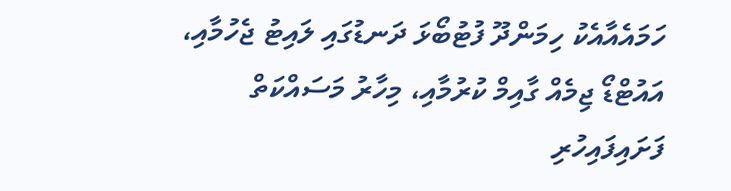ހަމައެއާއެކު ހިމަންދޫ ފުޓުބޯޅަ ދަނޑުގައި ލައިޓު ޖެހުމާއި، އައުޓްޑޯ ޖިމެއް ގާއިމް ކުރުމާއި، މިހާރު މަސައްކަތް ފަށައިފައިހުރި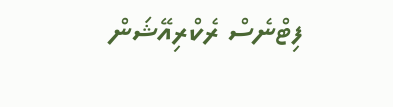ފިޓްނެސް ރެކްރިއޭޝަން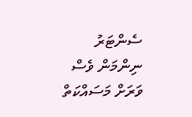ސެންޓަރު ނިންމަން ވެސް ވަރަށް މަސައްކަތް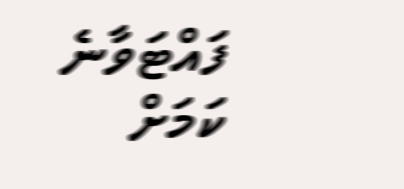ފައްޓަވާނެ ކަމަށް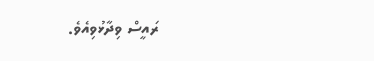ރައީސް ވިދާޅުވިއެވެ.